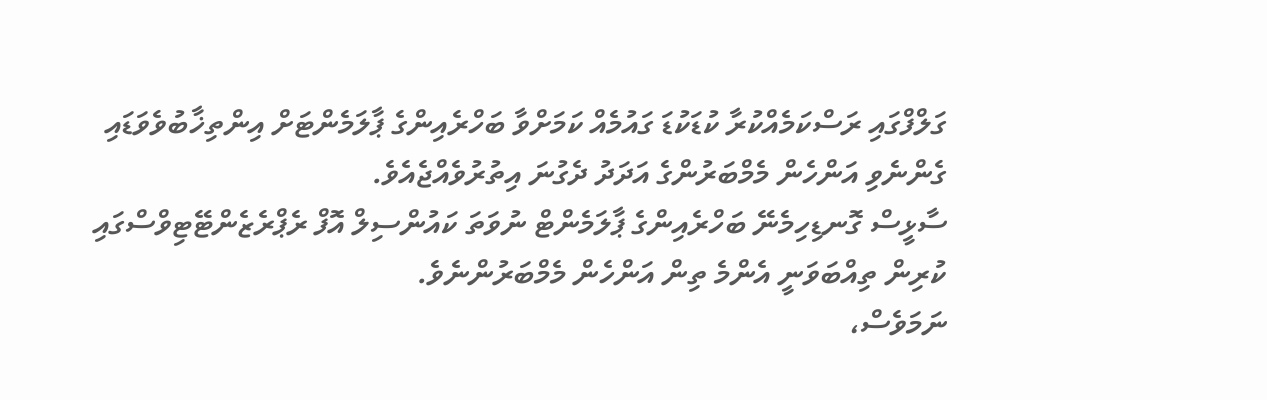ގަލްފްގައި ރަސްކަމެއްކުރާ ކުޑަކުޑަ ގައުމެއް ކަމަށްވާ ބަހްރެއިންގެ ޕާލަމެންޓަށް އިންތިޚާބުވެވަޑައި ގެންނެވި އަންހެން މެމްބަރުންގެ އަދަދު ދެގުނަ އިތުރުވެއްޖެއެވެ.
ސާޅީސް ގޮނޑިހިމެނޭ ބަހްރެއިންގެ ޕާލަމެންޓް ނުވަތަ ކައުންސިލް އޮފް ރެޕްރެޒެންޓޭޓިވްސްގައި ކުރިން ތިއްބަވަނީ އެންމެ ތިން އަންހެން މެމްބަރުންނެވެ.
ނަމަވެސް،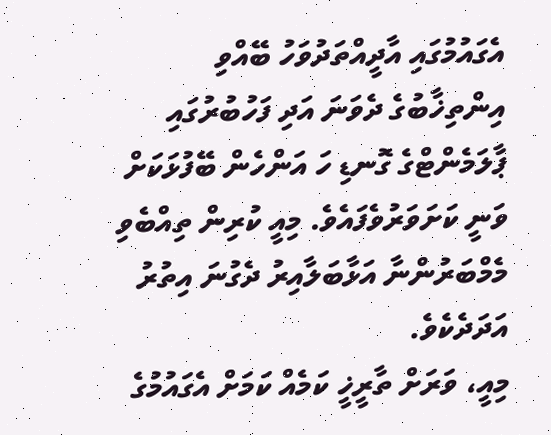އެގައުމުގައި އާދީއްތަދުވަހު ބޭއްވި އިންތިޚާބުގެ ދެވަނަ އަދި ފަހުބުރުގައި ޕާލަމެންޓްގެ ގޮނޑި ހަ އަންހެން ބޭފުޅަކަށް ވަނީ ކަށަވަރުވެފައެވެ. މިއީ ކުރިން ތިއްބެވި މެމްބަރުންނާ އަޅާބަލާއިރު ދެގުނަ އިތުރު އަދަދެކެވެ.
މިއީ، ވަރަށް ތާރީޚީ ކަމެއް ކަމަށް އެގައުމުގެ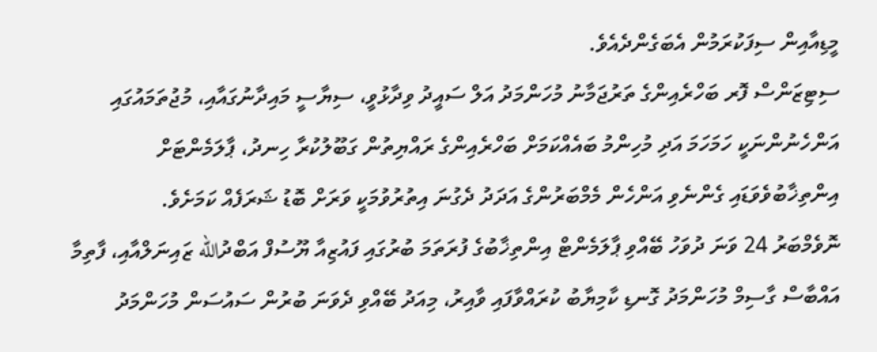މީޑިއާއިން ސިފަކުރަމުން އެބަގެންދެއެވެ.
ސިޓިޒަންސް ފޮރ ބަހްރެއިންގެ ތަރުޖަމާނު މުހަންމަދު އަލް ސައީދު ވިދާޅުވީ، ސިޔާސީ މައިދާނުގައާއި، މުޖުތަމައުގައި އަންހެނުންނަކީ ހަމަހަމަ އަދި މުހިންމު ބައެއްކަމަށް ބަހްރެއިންގެ ރައްޔިތުން ގަބޫލުކުރާ ހިނދު، ޕާލަމެންޓަށް އިންތިޚާބުވެވަޑައި ގެންނެވި އަންހެން މެމްބަރުންގެ އަދަދު ދެގުނަ އިތުރުވުމަކީ ވަރަށް ބޮޑު ޝަރަފެއް ކަމަށެވެ.
ނޮވެމްބަރު 24 ވަނަ ދުވަހު ބޭއްވި ޕާލަމެންޓް އިންތިޚާބުގެ ފުރަތަމަ ބުރުގައި ފައުޒިއާ ޔޫސުފް އަބްދުالله ޒައިނަލްއާއި، ފާތިމާ އައްބާސް ގާސިމް މުހަންމަދު ގޮނޑި ކާމިޔާބު ކުރައްވާފައި ވާއިރު، މިއަދު ބޭއްވި ދެވަނަ ބުރުން ސައުސަން މުހަންމަދު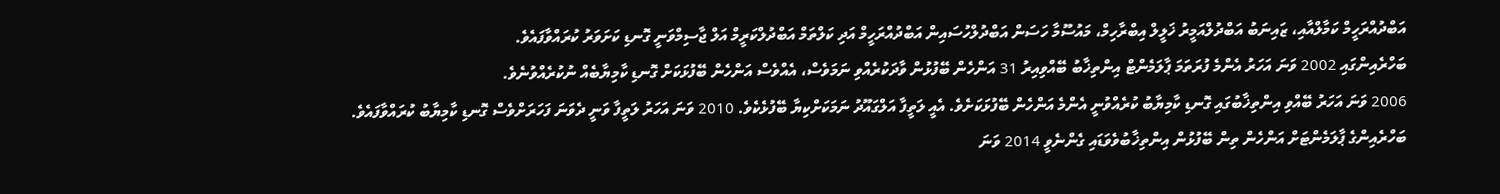އަބްދުއްރަހީމް ކަމާލްއާއި، ޒައިނަބު އަބްދުލްއަމީރު ޚަލީލް އިބްރާހިމް، މައުސޫމާ ހަސަން އަބްދުލްހުސައިން އަބްދުއްރަހީމް އަދި ކަލްތަމް އަބްދުލްކަރީމް އަލް ޖާސިމްވަނީ ގޮނޑި ކަށަވަރު ކުރައްވާފައެވެ.
ބަހްރެއިންގައި 2002 ވަނަ އަހަރު އެންމެ ފުރަތަމަ ޕާލަމެންޓް އިންތިޚާބު ބޭއްވިއިރު 31 އަންހެން ބޭފުޅުން ވާދަކުރެއްވި ނަމަވެސް، އެއްވެސް އަންހެން ބޭފުޅަކަށް ގޮނޑި ކާމިޔާބެއް ނުކުރެއްވުނެވެ.
2006 ވަނަ އަހަރު ބޭއްވި އިންތިޚާބުގައި ގޮނޑި ކާމިޔާބު ކުރެއްވުނީ އެންމެ އަންހެން ބޭފުޅަކަށެވެ. އެއީ ލަތީފާ އަލްގައޫދު ނަމަކަށްކިޔާ ބޭފުޅެކެވެ. 2010 ވަނަ އަހަރު ލަތީފާ ވަނީ ދެވަނަ ފަހަރަށްވެސް ގޮނޑި ކާމިޔާބު ކުރައްވާފައެވެ.
ބަހްރެއިންގެ ޕާލަމެންޓަށް އަންހެން ތިން ބޭފުޅުން އިންތިޚާބުވެވަޑައި ގެންނެވީ 2014 ވަނަ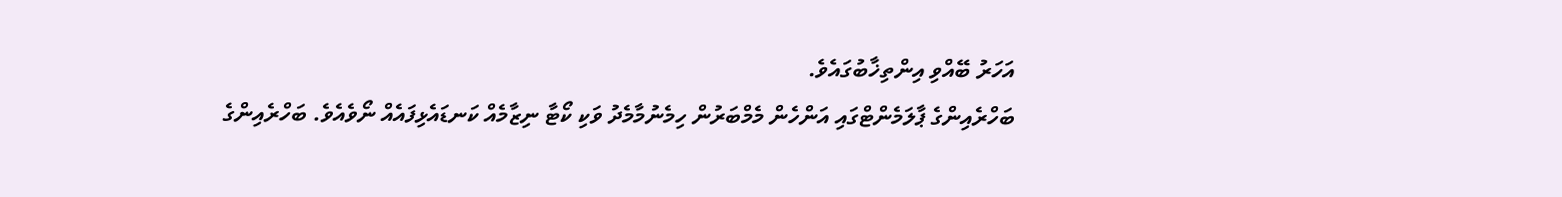އަހަރު ބޭއްވި އިންތިޚާބުގައެވެ.
ބަހްރެއިންގެ ޕާލަމެންޓްގައި އަންހެން މެމްބަރުން ހިމެނުމާމެދު ވަކި ކޯޓާ ނިޒާމެއް ކަނޑައެޅިފައެއް ނޯވެއެވެ. ބަހްރެއިންގެ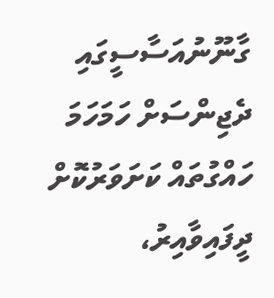ގާނޫނުއަސާސީގައި ދެޖިންސަށް ހަމަހަމަ ހައްގުތައް ކަށަވަރުކޮށް ދީފައިވާއިރު،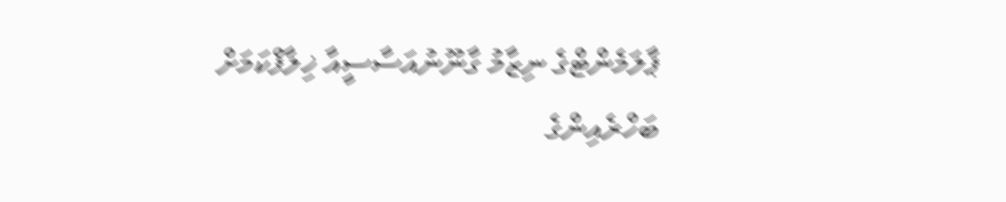ޕާލަމެންޓްގެ ނިޒާމު ގާނޫނުއަސާސީއާ ޚިލާފްކަމަށް ބަހްރެއިންގެ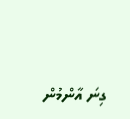ގިނަ އާންމުން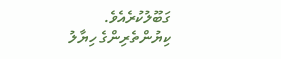ގަބޫލުކުރެއެވެ.
ކިޔުންތެރިންގެ ހިޔާލު